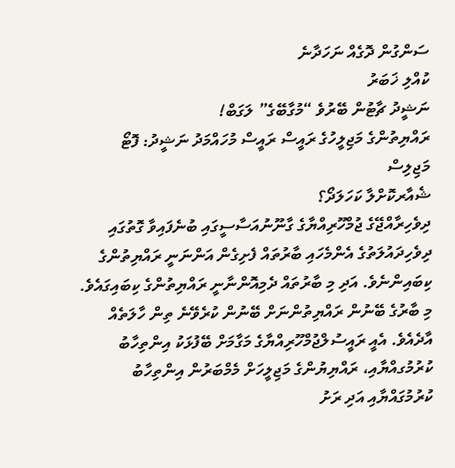ސަންގުން ދޮގެއް ނަހަދާނެ
ކުއްލި ޚަބަރު
ނަޝީދު ޗާޓުން ބޭރުވެ “މުގާބޭގެ” ލަގަބް!
ރައްޔިތުންގެ މަޖިލީހުގެ ރައީސް ރައީސް މުހައްމަދު ނަޝީދު: ފޮޓޯ މަޖިލިސް
ޝެއާރކޮށްލާ ކަހަލަދޯ؟
ދިވެހިރާއްޖޭގެ ޖުމްހޫރިއްޔާގެ ގާނޫނުއަސާސީގައި ބުނެފައިވާ ގޮތުގައި ދިވެހިދައުލަތުގެ އެންމެހައި ބާރުތައް ފެށިގެން އަންނަނީ ރައްޔިތުންގެ ކިބައިންނެވެ. އަދި މި ބާރުތައް ދެމިއޮންނާނީ ރައްޔިތުންގެ ކިބައިގައެވެ. މި ބާރުގެ ބޭނުން ރައްޔިތުންނަށް ބޭނުން ކުރެވޭނެ ތިން ހާލަތެއް އާދެއެވެ. އެއީ ރައީސުލްޖުމްހޫރިއްޔާގެ މަގާމަށް ބޭފުޅަކު އިންތިހާބު ކުރުމުގއްޔާއި، ރައްޔިޔުންގެ މަޖިލީހަށް މެމްބަރުން އިންތިހާބު ކުރުމުގައްޔާއި އަދި ރަށު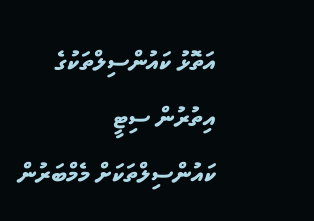އަތޮޅު ކައުންސިލްތަކުގެ އިތުރުން ސިޓީ ކައުންސިލްތަކަށް މެމްބަރުން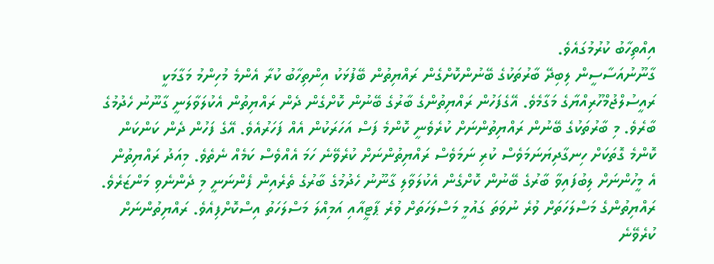އިއްތިހާބު ކުރުމުގައެވެ.
ގާނޫނުއަސާސީން ލިބިދޭ ބާރުތަކުގެ ބޭނުންކޮށްގެން ރައްޔިތުން ބޭފުޅަކު އިންތިހާބު ކުރާ އެންމެ މުހިންމު މަގާމަކީ ރައީސުލްޖުމްހޫރިއްޔާގެ މަގާމެވެ. އޭގެފަހުން ރައްޔިތުންގެ ބާރުގެ ބޭނުން ކޮށްގެން ދެން ރައްޔިތުން އެކުލަވާލަނީ ގާނޫނު ހެދުމުގެ ބާރެވެ. މި ބާރުތަކުގެ ބޭނުން ރައްޔިތުންނަށް ކުރެވެނީ ކޮންމެ ފަސް އަހަރަކުން އެއް ފަހަރުއެވެ. އޭގެ ފަހުން ދެން ކަންކަން ކޮންމެ ގޮތަކަށް ހިނގާދިޔަނަމަވެސް ކުރި ނަމަވެސް ރައްޔިތުންނަށް ކުރެވޭނެ ހަމަ އެއްވެސް ކަމެއް ނެތެވެ. މިއަދު ރައްޔިތުން އެ މީހުންނަށް ލިބުފައިވާ ބާރުގެ ބޭނުން ކޮށްގެން އެކުލަވާލި ގާނޫނު ހެދުމުގެ ބާރުގެ ތެރެއިން ފެންނަނީ މި ދެންނެވި މަންޒަރެވެ. ރައްޔިތުންގެ މަސްލަހަތަށް ވުރެ ނުވަތަ ގައުމީ މަސްލަހަތަށް ވުރެ ޕާޓީއާއި އަމިއްލަ މަސްލަހަތު އިސްކޮށްފިއެވެ. ރައްޔިތުންނަށް ކުރެވޭނެ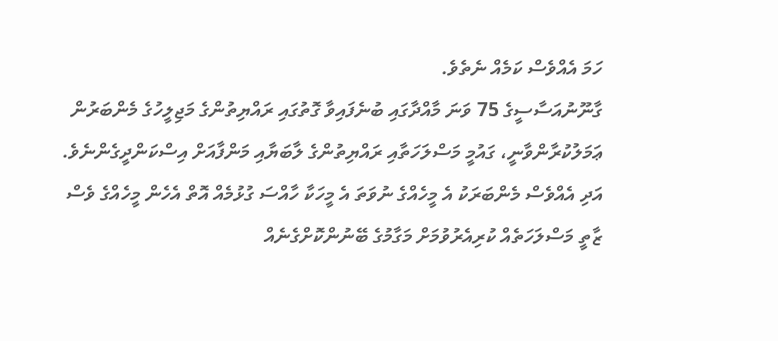ހަމަ އެއްވެސް ކަމެއް ނެތެވެ.
ގާނޫނުއަސާސީގެ 75 ވަނަ މާއްދާގައި ބުނެފައިވާ ގޮތުގައި ރައްޔިތުންގެ މަޖިލީހުގެ މެންބަރުން ޢަމަލުކުރާންވާނީ، ގައުމީ މަސްލަހަތާއި ރައްޔިތުންގެ ލާބަޔާއި މަންފާއަށް އިސްކަންދީގެންނެވެ. އަދި އެއްވެސް މެންބަރަކު އެ މީހެއްގެ ނުވަތަ އެ މީހަކާ ހާއްސަ ގުޅުމެއް އޮތް އެހެން މީހެއްގެ ވެސް ޒާތީ މަސްލަހަތެއް ކުރިއެރުވުމަށް މަގާމުގެ ބޭނުންކޮށްގެނެއް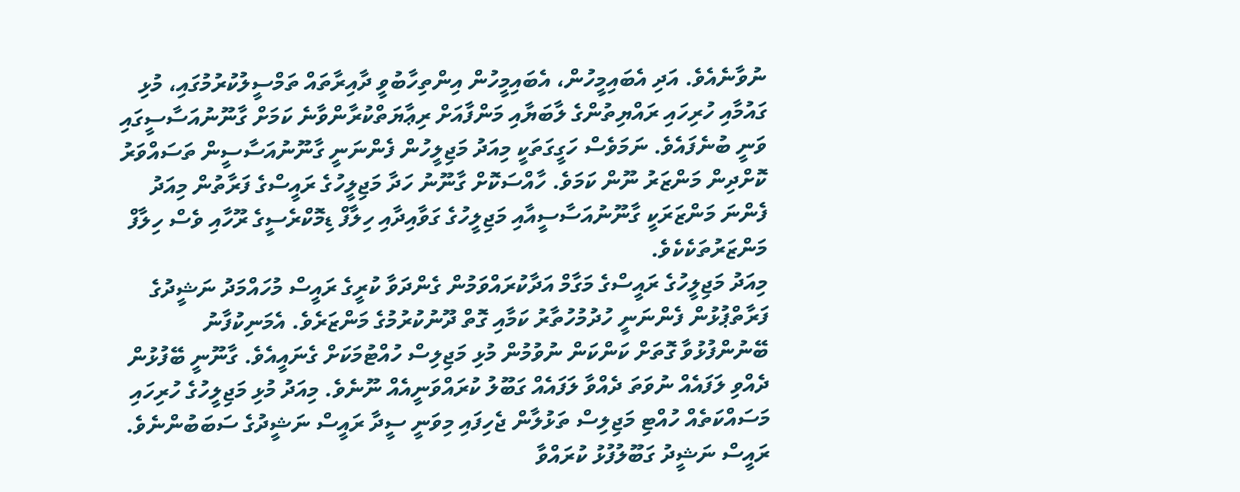ނުވާނެއެވެ. އަދި އެބައިމީހުން، އެބައިމީހުން އިންތިހާބުވީ ދާއިރާތައް ތަމްސީލުކުރުމުގައި، މުޅި ގައުމާއި ހުރިހައި ރައްޔިތުންގެ ލާބަޔާއި މަންފާއަށް ރިޢާޔަތްކުރާންވާނެ ކަމަށް ގާނޫނުއަސާސީގައި ވަނީ ބުނެފައެވެ. ނަމަވެސް ހަގީގަތަކީ މިއަދު މަޖިލީހުން ފެންނަނީ ގާނޫނުއަސާސީން ތަސައްވަރު ކޮށްދިން މަންޒަރު ނޫން ކަމަވެ. ހާއްސަކޮށް ގާނޫނު ހަދާ މަޖިލީހުގެ ރައީސްގެ ފަރާތުން މިއަދު ފެންނަ މަންޒަރަކީ ގާނޫނުއަސާސީއާއި މަޖިލީހުގެ ގަވާއިދާއި ހިލާފް ޑިމޮކްރެސީގެ ރޫހާއި ވެސް ހިލާފް މަންޒަރުތަކެކެވެ.
މިއަދު މަޖިލީހުގެ ރައީސްގެ މަގާމް އަދާކުރައްވަމުން ގެންދަވާ ކުރީގެ ރައީސް މުހައްމަދު ނަޝީދުގެ ފަރާތްޕުޅުން ފެންނަނީ ހުދުމުހުތާރު ކަމާއި ގޮތް ދޫނުކުރުމުގެ މަންޒަރެވެ. އެމަނިކުފާނު ބޭނުންފުޅުވާ ގޮތަށް ކަންކަން ނުވުމުން މުޅި މަޖިލިސް ހުއްޓުމަކަށް ގެނައީއެވެ. ގާނޫނީ ބޭފުޅުން ދެއްވި ލަފައެއް ނުވަތަ ދެއްވާ ލަފައެއް ގަބޫލު ކުރައްވަނީއެއް ނޫނެވެ. މިއަދު މުޅި މަޖިލީހުގެ ހުރިހައި މަސައްކަތެއް ހުއްޓި މަޖިލިސް ތަޅުލާން ޖެހިފައި މިވަނީ ސީދާ ރައީސް ނަޝީދުގެ ސަބަބުންނެވެ.
ރައީސް ނަޝީދު ގަބޫލުފުޅު ކުރައްވާ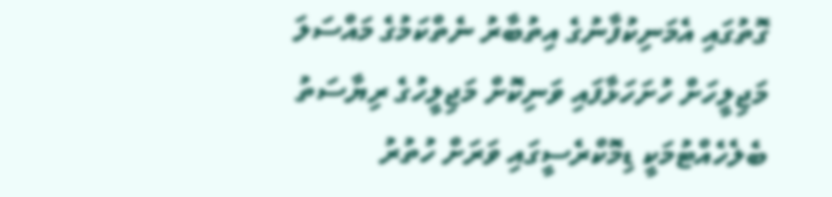ގޮތުގައި އެމަނިކުފާނުގެ އިތުބާރު ނެތްކަމުގެ މައްސަލަ މަޖިލީހަށް ހުށަހަޅާފައި ވަނިކޮށް މަޖިލީހުގެ ރިޔާސަތު ބެލެހެއްޓުމަކީ ޑިމޮކްރެސީގައި ވަރަށް ހުތުރު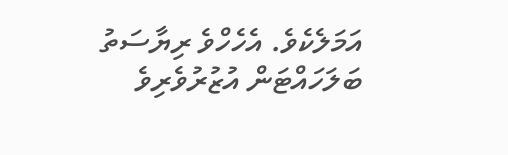އަމަލެކެވެ. އެހެހްވެ ރިޔާސަތު ބަލަހައްޓަން އުޒުރުވެރިވެ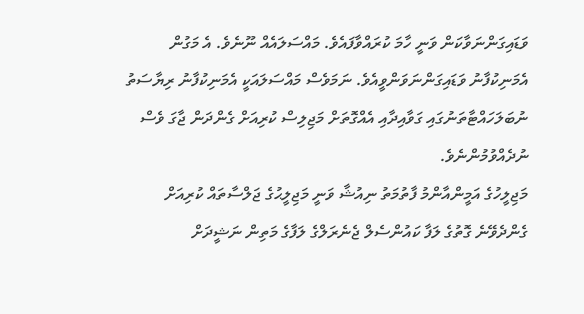ވަޑައިގަންނަވާކަން ވަނީ ހާމަ ކުރައްވާފައެވެ. މައްސަލައެއް ނޫނެވެ. އެ މަގުން އެމަނިކުފާނު ވަޑައިގަންނަވަންވީއެވެ. ނަމަވެސް މައްސަލައަކީ އެމަނިކުފާނު ރިޔާސަތު ނުބަލަހައްޓާތަނުގައި ގަވާއިދާއި އެއްގޮތަށް މަޖިލިސް ކުރިއަށް ގެންދަން ޖާގަ ވެސް ނުދެއްވުމުންނެވެ.
މަޖިލީހުގެ އަމީންއާންމު ފާތުމަތު ނިއުޝާ ވަނީ މަޖިލީޙުގެ ޖަލްސާތައް ކުރިއަށް ގެންދެވޭނެ ގޮތުގެ ލަފާ ކައުންސެލް ޖެނެރަލްގެ ލަފާގެ މަތިން ނަޝީދަށް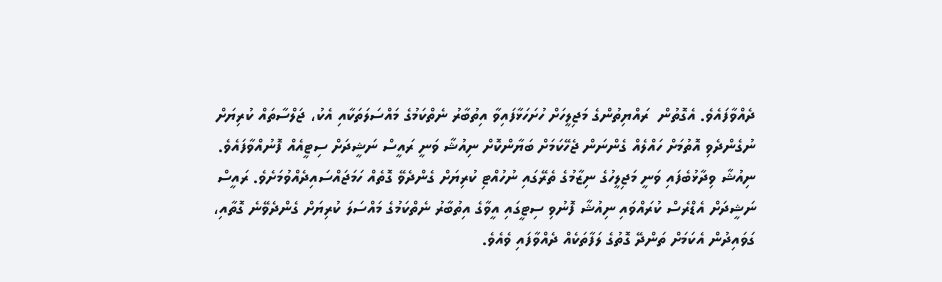ދެއްވާފައެވެ. އެގޮތުން  ރައްޔިތުންގެ މަޖިލީހަށް ހުށަހަޅާފައިވާ އިތުބާރު ނެތްކަމުގެ މައްސަލަތަކާއި އެކު، ޖަލްސާތައް ކުރިޔަށް ނުގެންދެވި އޮތުމަށް ހައްލެއް ގެންނަން ޖެހޭކަމަށް ބަޔާންކޮށް ނިއުޝާ ވަނީ ރައީސް ނަޝީދަށް ސިޓީއެއް ފޮނުއްވާފައެވެ.
ނިއުޝާ ވިދާޅުބެފައި ވަނީ މަޖިލީހުގެ ނިޒާމުގެ ތެރޭގައި ނުހުއްޓި ކުރިޔަށް ގެންދެވޭ ގޮތެއް ހަމަޖައްސައިދެއްވުމަށެވެ. ރައީސް ނަޝީދަށް އެޑްރެސް ކުރައްވައި ނިއުޝާ ފޮނުވި ސިޓީގައި އީވާގެ އިތުބާރު ނެތްކަމުގެ މައްސަލަ ކުރިޔަށް ގެންދެވޭނެ ގޮތާއި، ގަވައިދުން އެކަމަށް ތަންދޭ ގޮތުގެ ލަފާތަކެއް ދެއްވާފައި ވެއެވެ.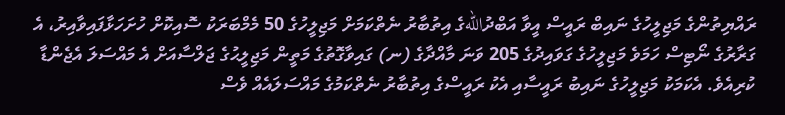ރައްޔިތުންގެ މަޖިލީހުގެ ނައިބް ރައީސް އީވާ އަބްދުاللهގެ އިތުބާރު ނެތްކަމަށް މަޖިލީހުގެ 50 މެމްބަރަކު ސޮއިކޮށް ހުށަހަޅާފައިވާއިރު، އެ ގަރާރުގެ ނޯޓިސް ހަމަވެ މަޖިލީހުގެ ގަވައިދުގެ 205 ވަނަ މާއްދާގެ (ނ) ގައިވާގޮތުގެ މަތީން މަޖިލީޙުގެ ޖަލްސާއަށް އެ މައްސަލަ އެޖެންޑާ ކުރިއެވެ. އެކަމަކު މަޖިލީހުގެ ނައިބު ރައީސާއި އެކު ރައީސްގެ އިތުބާރު ނެތްކަމުގެ މައްސަލައެއް ވެސް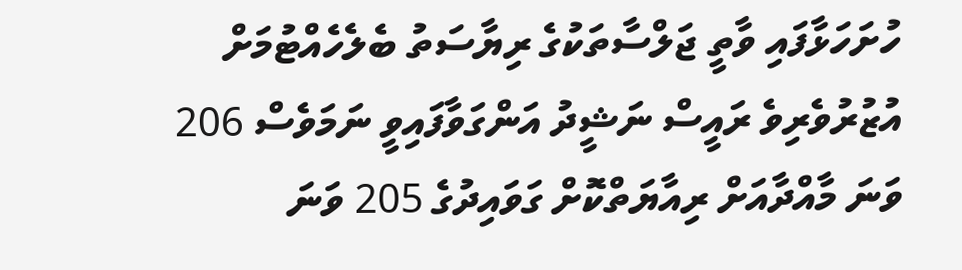ހުށަހަޅާފައި ވާތީ ޖަލްސާތަކުގެ ރިޔާސަތު ބެލެހެއްޓުމަށް އުޒުރުވެރިވެ ރައީސް ނަޝީދު އަންގަވާފައިވީ ނަމަވެސް 206 ވަނަ މާއްދާއަށް ރިއާޔަތްކޮށް ގަވައިދުގެ 205 ވަނަ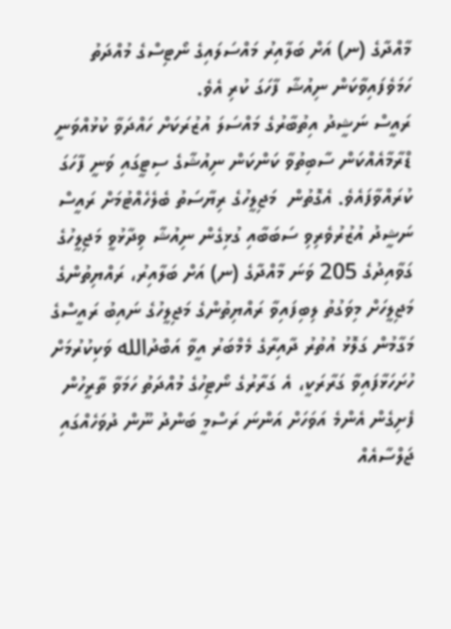މާއްދާގެ (ނ) އަށް ބަލާއިރު މައްސަލައިގެ ނޯޓިސްގެ މުއްދަތު ހަމަވެފައިވާކަން ނިއުޝާ ފާހަގަ ކުރި އެވެ.
ރައީސް ނަޝީދު އިތުބާރުގެ މައްސަލަ އުޒުރަކަށް ހައްދަވާ ކުޅުއްވަނީ ޑްރާމާއެއްކަން ސާބިތުވާ ކަންކަން ނިއުޝާގެ ސިޓީގައި ވަނީ ފާހަގަ ކުރައްވާފައެވެ. އެގޮތުން  މަޖިލީހުގެ ރިޔާސަތު ބެލެހެއްޓުމަށް ރައީސް ނަޝީދު އުޒުރުވެރިވި ސަބަބާއި ގުޅިގެން ނިއުޝާ ވިދާޅުވީ މަޖިލީހުގެ ގަވާއިދުގެ 205 ވަނަ މާއްދާގެ (ނ) އަށް ބަލާއިރު، ރައްޔިތުންގެ މަޖިލީހަށް މިވަގުތު ލިބިފައިވާ ރައްޔިތުންގެ މަޖިލީހުގެ ނައިބު ރައީސްގެ މަގާމުން ގަލޮޅު އުތުރު ދާއިރާގެ މެމްބަރު އީވާ އަބްދުالله ވަކިކުރުމަށް ހުށަހަޅާފައިވާ ގަރާރަކީ، އެ ގަރާރުގެ ނޯޓިހުގެ މުއްދަތު ހަމަވާ ތާރީހުން ފެށިގެން އެންމެ އަވަހަށް އަންނަ ރަސްމީ ބަންދު ނޫން ދުވަހެއްގައި ޖަލްސާއެއް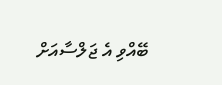ބޭއްވި އެ ޖަލްސާއަށް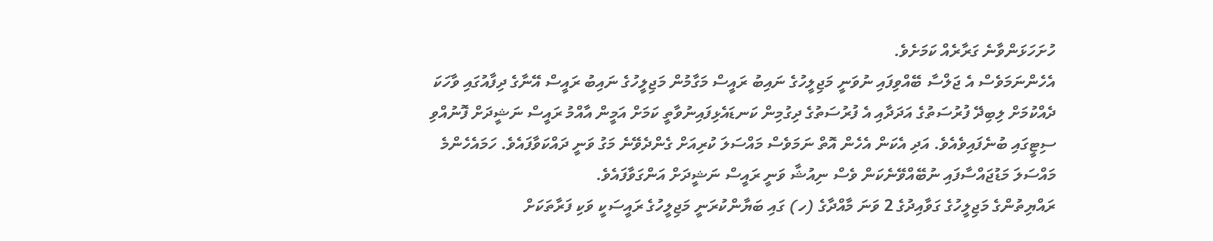ހުށަހަޅަންވާނެ ގަރާރެއް ކަމަށެވެ.
އެހެންނަމަވެސް އެ ޖަލްސާ ބޭއްވިފައި ނުވަނީ މަޖިލީހުގެ ނައިބު ރައީސް މަގާމުން މަޖިލީހުގެ ނައިބު ރައީސް އޭނާގެ ދިފާއުގައި ވާހަކަ ދެއްކުމަށް ލިބިދޭ ފުރުސަތުގެ އަދަދާއި އެ ފުރުސަތުގެ ދިގުމިން ކަނޑައެޅިފައިނުވާތީ ކަމަށް އަމީން އާއްމު ރައީސް ނަޝީދަށް ފޮނުއްވި ސިޓީގައި ބުނެފައިވެއެވެ. އަދި އެކަން އެހެން އޮތް ނަމަވެސް މައްސަލަ ކުރިއަށް ގެންދެވޭނެ މަގު ވަނީ ދައްކަވާފައެވެ. ހަމައެހެންމެ މައްސަލަ މަޑުޖައްސާފައި ނުބޭއްވޭނެކަން ވެސް ނިއުޝާ ވަނީ ރައީސް ނަޝީދަށް އަންގަވާފައެވެ.
ރައްޔިތުންގެ މަޖިލީހުގެ ގަވާއިދުގެ 2 ވަނަ މާއްދާގެ (ހ) ގައި ބަޔާންކުރަނީ މަޖިލީހުގެ ރައީސަކީ ވަކި ފަރާތަކަށް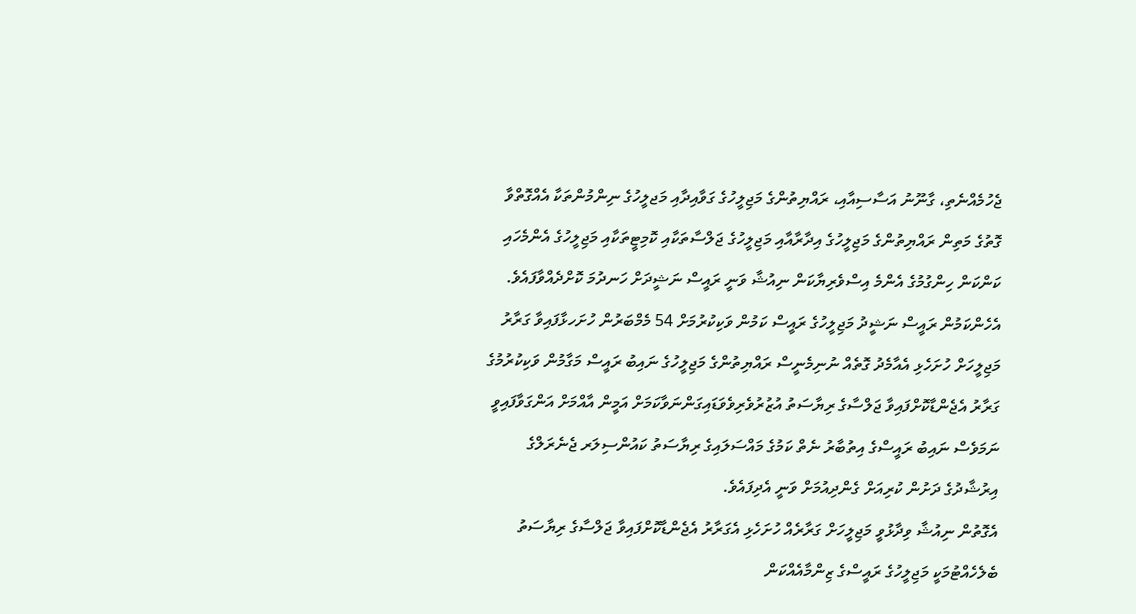ޖެހުމެއްނެތި، ގާނޫނު އަސާސިއާއި، ރައްޔިތުންގެ މަޖިލީހުގެ ގަވާއިދާއި މަޖލީހުގެ ނިންމުންތަކާ އެއްގޮތްވާ ގޮތުގެ މަތިން ރައްޔިތުންގެ މަޖިލީހުގެ އިދާރާއާއި މަޖިލީހުގެ ޖަލްސާތަކާއި ކޮމިޓީތަކާއި މަޖިލީހުގެ އެންމެހައި ކަންކަން ހިންގުމުގެ އެންމެ އިސްވެރިޔާކަން ނިއުޝާ ވަނީ ރައީސް ނަޝީދަށް ހަނދުމަ ކޮށްދެއްވާފައެވެ.
އެހެންކަމުން ރައީސް ނަޝީދު މަޖިލީހުގެ ރައީސް ކަމުން ވަކިކުރުމަށް 54 މެމްބަރުން ހުށަހޅާފައިވާ ގަރާރު މަޖިލީހަށް ހުށަހެޅި އެއާމެދު ގޮތެއް ނުނިމެނީސް ރައްޔިތުންގެ މަޖިލީހުގެ ނައިބު ރައީސް މަގާމުން ވަކިކުރުމުގެ ގަރާރު އެޖެންޑާކޮށްފައިވާ ޖަލްސާގެ ރިޔާސަތު އުޒުރުވެރިވެވަޑައިގަންނަވާކަމަށް އަމީން އާއްމަށް އަންގަވާފައިވީ ނަމަވެސް ނައިބު ރައީސްގެ އިތުބާރު ނެތް ކަމުގެ މައްސަލައިގެ ރިޔާސަތު ކައުންސިލަރ ޖެނެރަލްގެ އިރުޝާދުގެ ދަށުން ކުރިއަށް ގެންދިއުމަށް ވަނީ އެދިފައެވެ.
އެގޮތުން ނިއުޝާ ވިދާޅުވީ މަޖިލީހަށް ގަރާރެއް ހުށަހެޅި އެގަރާރު އެޖެންޑާކޮށްފައިވާ ޖަލްސާގެ ރިޔާސަތު ބެލެހެއްޓުމަކީ މަޖިލީހުގެ ރައީސްގެ ޒިންމާއެއްކަން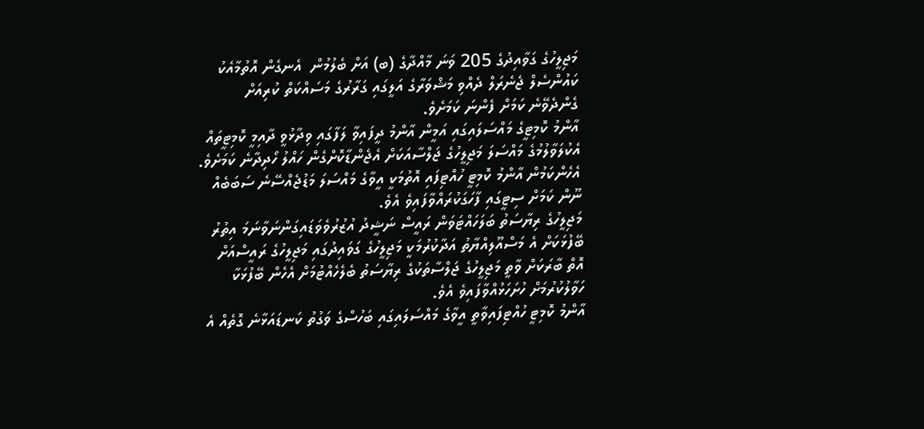މަޖިލީހުގެ ގަވާއިދުގެ 205 ވަނަ މާއްދާގެ (ބ) އަށް ބެލުމުން  އެނގެން އޮތުމާއެކު ކައުންސެލް ޖެނެރަލް ދެއްވި މަޝްވަރާގެ އަލީގައި ގަރާރުގެ މަސައްކަތް ކުރިއަށް ގެންދެވޭނެ ކަމަށް ފެންނަ ކަމަށެވެ.
އާންމު ކޮމިޓީގެ މައްސަލައިގައި އަމީން އާންމު ދީފައިވާ ލަފާގައި ވިދާޅުވީ ދާއިމީ ކޮމިޓީތައް އެކުލަވާލުމުގެ މައްސަލަ މަޖިލީހުގެ ޖަލްސާއަކަށް އެޖެންޑާކޮށްގެން ހައްލު ހޯދިދާނެ ކަމަށެވެ. އެހެންކަމުން އާންމު ކޮމިޓީ ހުއްޓިފައި އޮތުމަކީ އީވާގެ މައްސަލަ މަޑުޖެއްސޭނެ ސަބަބެއް ނޫން ކަމަށް ސިޓީގައި ފާހަގަކުރައްވާފައިވެ އެވެ.
މަޖިލީހުގެ ރިޔާސަތު ބަލަހައްޓަވަން ރައީސް ނަޝީދު އުޒުރުވެވަޑައިގަންނަވާނަމަ އިތުރު ބޭފުޅަކަށް އެ މަސްއޫލިއްޔާތު އަދާކުރުމަކީ މަޖިލީހުގެ ގަވައިދުގައި މަޖިލީހުގެ ރައީސްއަށް އޮތް ބާރަކަށް ވާތީ މަޖިލީހުގެ ޖަލްސާތަކުގެ ރިޔާސަތު ބެލެހެއްޓުމަށް އެހެން ބޭފުޅަކާ ހަވާލުކުރުމަށް ހުށަހަޅުއްވާފައިވެ އެވެ.
އާންމު ކޮމިޓީ ހުއްޓިފައިވާތީ އީވާގެ މައްސަލައިގައި ބަހުސްގެ ވަގުތު ކަނޑައަޅާނެ ގޮތެއް އެ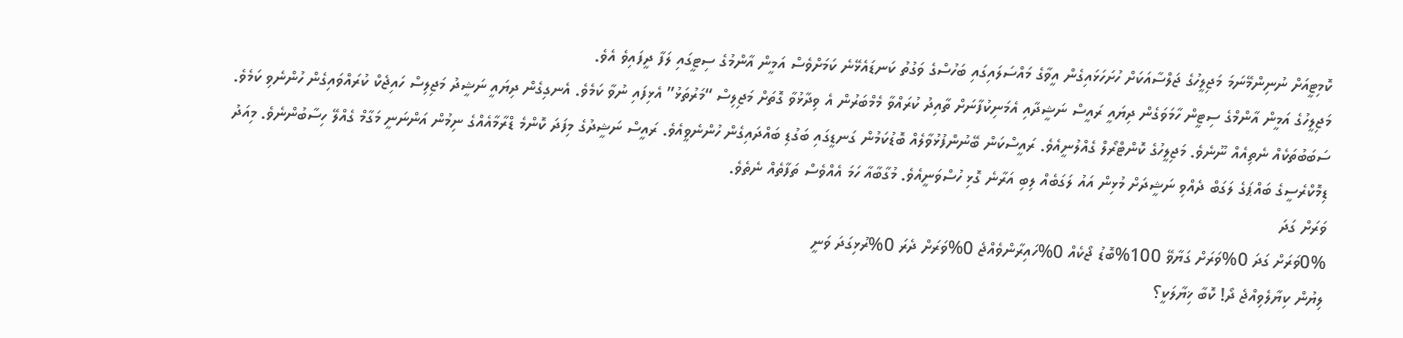ކޮމިޓީއަށް ނުނިންމޭނަމަ މަޖިލީހުގެ ޖަލްސާއަކަށް ހުށަހަޅައިގެން އީވާގެ މައްސަލައިގައި ބަހުސްގެ ވަގުތު ކަނޑައެޅޭނެ ކަމަށްވެސް އަމީން އާންމުގެ ސިޓީގައި ލަފާ ދީފައިވެ އެވެ.
މަޖިލީހުގެ އަމީން އާންމްގެ ސިޓީން ހާމަވަގެން ދިޔައީ ރައީސް ނަޝީދާއި އެމަނިކުފާނަށް ތާއިދު ކުރައްވާ މެމްބަރުން އެ ވިދާޅުވާ ގޮތަށް މަޖިލިސް “މަރުތަޅު” އެޅިފައި ނުވާ ކަމެވެ. އެނގިގެން ދިޔައީ ނަޝީދު މަޖިލިސް ހައިޖެކް ކުރައްވައިގެން ހުންނެވި ކަމެވެ. ސަބަބުތަކެއް ނެތިއެއް ނޫނެވެ. މަޖިލީހުގެ ކޮންޓްރޯލް ގެއްލުނީއެވެ. ރައީސްކަން ބޭނުންފުޅުވާލެއް ބޮޑުކަމުން ގަނޑީގައި ބަގުޑި ބައްދައިގެން ހުންނެވީއެވެ. ރައީސް ނަޝީދުގެ މިފަދަ ކޮންމެ ޑްރާމާއެއްގެ ނިމުން އަންނަނީ މަގާމް ގެއްލޭ ހިސާބުންނެވެ. މިއަދު ޑިމޮކްރެސީގެ ބައްޕަގެ ލަގަބް ދެއްވި ނަޝީދަށް މުޅިން އައު ލަގަބެއް ލިބި އަރާނެ ގޮޅި ހުސްވަނީއެވެ. މުގާބާއާ ހަމަ އެއްވެސް ތަފާތެއް ނެތެވެ.
ވަރަށް ގަދަ
0%ވަރަށް ގަދަ 0%ވަރަށް ގަޔާވޭ 100%ބޮޑު ޖޯކެއް 0%ހައިރާންވެއްޖެ 0%ވަރަށް ދެރަ 0%ރުޅިގަދަ ވަނީ
ލިޔުން ކިޔާލެވިއްޖެ ދޯ! ކޮބާ ޚިޔާލަކީ؟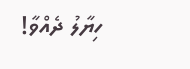ހިޔާލު ދެއްވާ!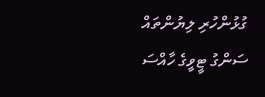ގުޅުންހުރި ލިޔުންތައް
ސަންގު ޓީވީގެ ހާއްސަ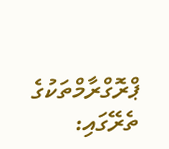ޕްރޮގްރާމްތަކުގެ ތެރޭގައި: